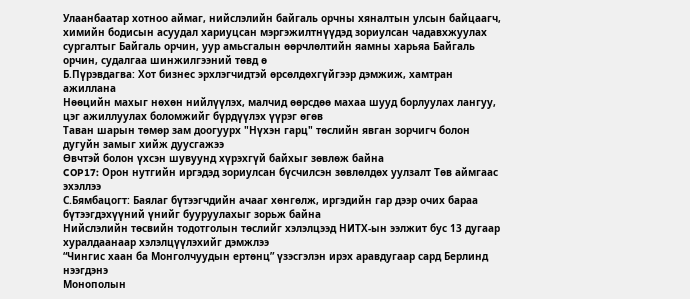Улаанбаатар хотноо аймаг, нийслэлийн байгаль орчны хяналтын улсын байцаагч, химийн бодисын асуудал хариуцсан мэргэжилтнүүдэд зориулсан чадавхжуулах сургалтыг Байгаль орчин, уур амьсгалын өөрчлөлтийн яамны харьяа Байгаль орчин, судалгаа шинжилгээний төвд ө
Б.Пүрэвдагва: Хот бизнес эрхлэгчидтэй өрсөлдөхгүйгээр дэмжиж, хамтран ажиллана
Нөөцийн махыг нөхөн нийлүүлэх, малчид өөрсдөө махаа шууд борлуулах лангуу, цэг ажиллуулах боломжийг бүрдүүлэх үүрэг өгөв
Таван шарын төмөр зам доогуурх "Нүхэн гарц" төслийн явган зорчигч болон дугуйн замыг хийж дуусгажээ
Өвчтэй болон үхсэн шувуунд хүрэхгүй байхыг зөвлөж байна
COP17: Орон нутгийн иргэдэд зориулсан бүсчилсэн зөвлөлдөх уулзалт Төв аймгаас эхэллээ
С.Бямбацогт: Баялаг бүтээгчдийн ачааг хөнгөлж, иргэдийн гар дээр очих бараа бүтээгдэхүүний үнийг бууруулахыг зорьж байна
Нийслэлийн төсвийн тодотголын төслийг хэлэлцээд НИТХ-ын ээлжит бус 13 дугаар хуралдаанаар хэлэлцүүлэхийг дэмжлээ
“Чингис хаан ба Монголчуудын ертөнц” үзэсгэлэн ирэх аравдугаар сард Берлинд нээгдэнэ
Монополын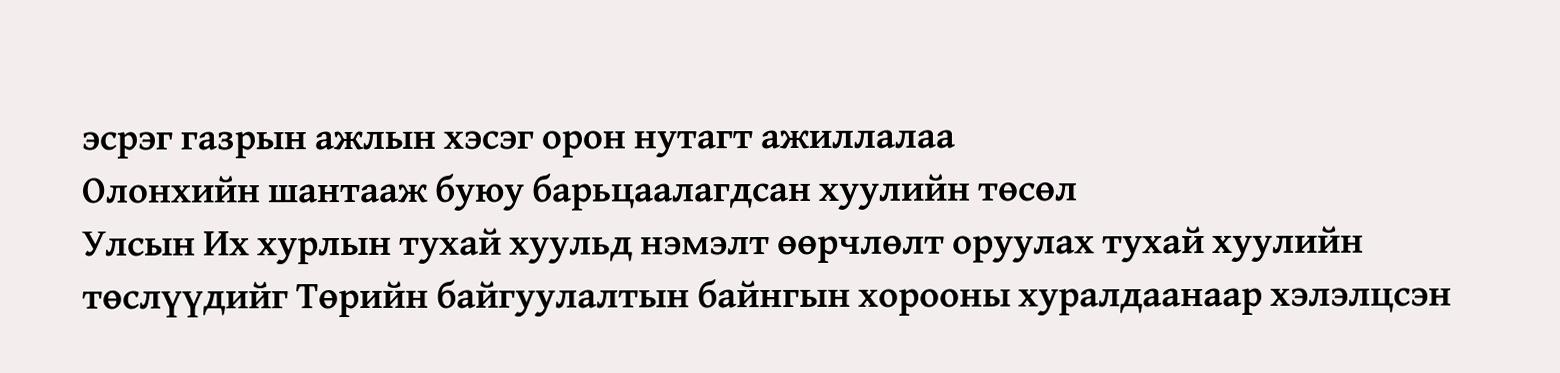эсрэг газрын ажлын хэсэг орон нутагт ажиллалаа
Олонхийн шантааж буюу барьцаалагдсан хуулийн төсөл
Улсын Их хурлын тухай хуульд нэмэлт өөрчлөлт оруулах тухай хуулийн төслүүдийг Төрийн байгуулалтын байнгын хорооны хуралдаанаар хэлэлцсэн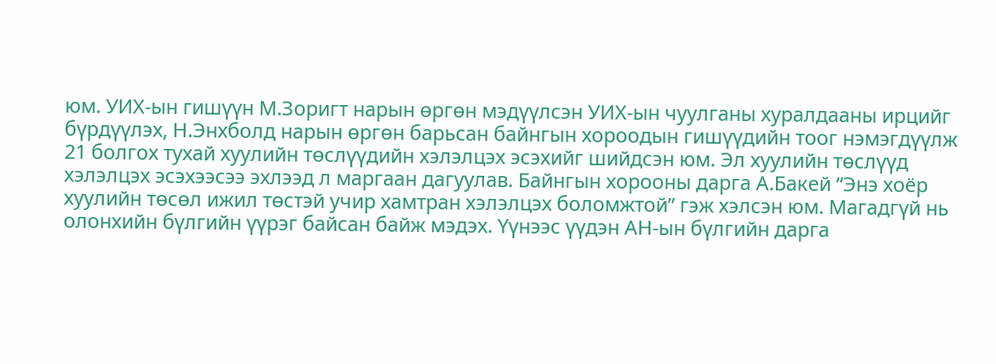юм. УИХ-ын гишүүн М.Зоригт нарын өргөн мэдүүлсэн УИХ-ын чуулганы хуралдааны ирцийг бүрдүүлэх, Н.Энхболд нарын өргөн барьсан байнгын хороодын гишүүдийн тоог нэмэгдүүлж 21 болгох тухай хуулийн төслүүдийн хэлэлцэх эсэхийг шийдсэн юм. Эл хуулийн төслүүд хэлэлцэх эсэхээсээ эхлээд л маргаан дагуулав. Байнгын хорооны дарга А.Бакей “Энэ хоёр хуулийн төсөл ижил төстэй учир хамтран хэлэлцэх боломжтой” гэж хэлсэн юм. Магадгүй нь олонхийн бүлгийн үүрэг байсан байж мэдэх. Үүнээс үүдэн АН-ын бүлгийн дарга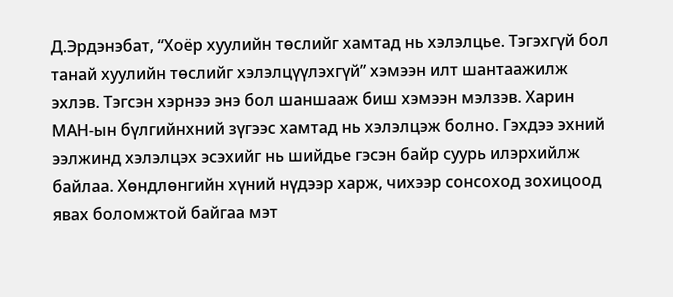Д.Эрдэнэбат, “Хоёр хуулийн төслийг хамтад нь хэлэлцье. Тэгэхгүй бол танай хуулийн төслийг хэлэлцүүлэхгүй” хэмээн илт шантаажилж эхлэв. Тэгсэн хэрнээ энэ бол шаншааж биш хэмээн мэлзэв. Харин МАН-ын бүлгийнхний зүгээс хамтад нь хэлэлцэж болно. Гэхдээ эхний ээлжинд хэлэлцэх эсэхийг нь шийдье гэсэн байр суурь илэрхийлж байлаа. Хөндлөнгийн хүний нүдээр харж, чихээр сонсоход зохицоод явах боломжтой байгаа мэт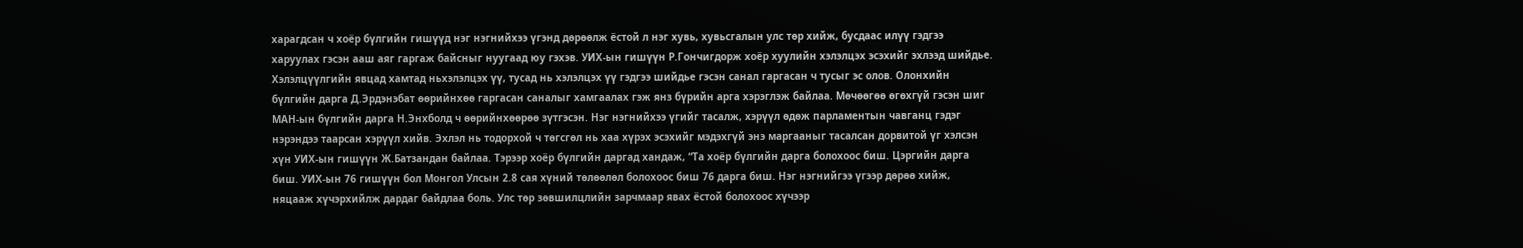харагдсан ч хоёр бүлгийн гишүүд нэг нэгнийхээ үгэнд дөрөөлж ёстой л нэг хувь, хувьсгалын улс төр хийж, бусдаас илүү гэдгээ харуулах гэсэн ааш аяг гаргаж байсныг нуугаад юу гэхэв. УИХ-ын гишүүн Р.Гончигдорж хоёр хуулийн хэлэлцэх эсэхийг эхлээд шийдье. Хэлэлцүүлгийн явцад хамтад ньхэлэлцэх үү, тусад нь хэлэлцэх үү гэдгээ шийдье гэсэн санал гаргасан ч тусыг эс олов. Олонхийн бүлгийн дарга Д.Эрдэнэбат өөрийнхөө гаргасан саналыг хамгаалах гэж янз бүрийн арга хэрэглэж байлаа. Мөчөөгөө өгөхгүй гэсэн шиг МАН-ын бүлгийн дарга Н.Энхболд ч өөрийнхөөрөө зүтгэсэн. Нэг нэгнийхээ үгийг тасалж, хэрүүл өдөж парламентын чавганц гэдэг нэрэндээ таарсан хэрүүл хийв. Эхлэл нь тодорхой ч төгсгөл нь хаа хүрэх эсэхийг мэдэхгүй энэ маргааныг тасалсан дорвитой үг хэлсэн хүн УИХ-ын гишүүн Ж.Батзандан байлаа. Тэрээр хоёр бүлгийн даргад хандаж, “Та хоёр бүлгийн дарга болохоос биш. Цэргийн дарга биш. УИХ-ын 76 гишүүн бол Монгол Улсын 2.8 сая хүний төлөөлөл болохоос биш 76 дарга биш. Нэг нэгнийгээ үгээр дөрөө хийж, няцааж хүчэрхийлж дардаг байдлаа боль. Улс төр зөвшилцлийн зарчмаар явах ёстой болохоос хүчээр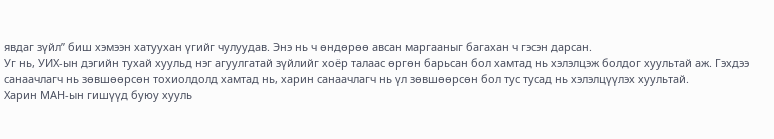явдаг зүйл” биш хэмээн хатуухан үгийг чулуудав. Энэ нь ч өндөрөө авсан маргааныг багахан ч гэсэн дарсан.
Уг нь, УИХ-ын дэгийн тухай хуульд нэг агуулгатай зүйлийг хоёр талаас өргөн барьсан бол хамтад нь хэлэлцэж болдог хуультай аж. Гэхдээ санаачлагч нь зөвшөөрсөн тохиолдолд хамтад нь, харин санаачлагч нь үл зөвшөөрсөн бол тус тусад нь хэлэлцүүлэх хуультай.
Харин МАН-ын гишүүд буюу хууль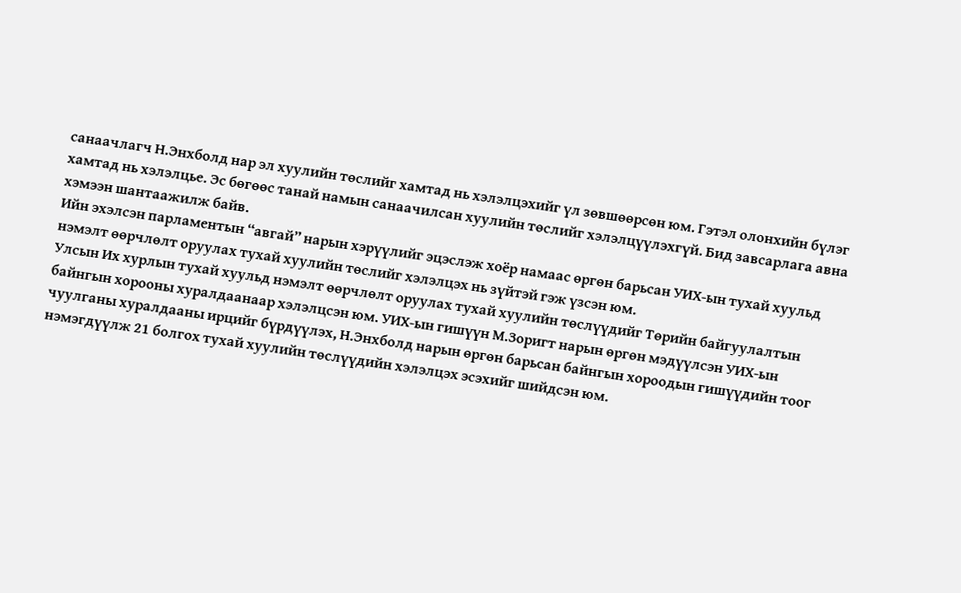санаачлагч Н.Энхболд нар эл хуулийн төслийг хамтад нь хэлэлцэхийг үл зөвшөөрсөн юм. Гэтэл олонхийн бүлэг хамтад нь хэлэлцье. Эс бөгөөс танай намын санаачилсан хуулийн төслийг хэлэлцүүлэхгүй. Бид завсарлага авна хэмээн шантаажилж байв.
Ийн эхэлсэн парламентын “авгай” нарын хэрүүлийг эцэслэж хоёр намаас өргөн барьсан УИХ-ын тухай хуульд нэмэлт өөрчлөлт оруулах тухай хуулийн төслийг хэлэлцэх нь зүйтэй гэж үзсэн юм.
Улсын Их хурлын тухай хуульд нэмэлт өөрчлөлт оруулах тухай хуулийн төслүүдийг Төрийн байгуулалтын байнгын хорооны хуралдаанаар хэлэлцсэн юм. УИХ-ын гишүүн М.Зоригт нарын өргөн мэдүүлсэн УИХ-ын чуулганы хуралдааны ирцийг бүрдүүлэх, Н.Энхболд нарын өргөн барьсан байнгын хороодын гишүүдийн тоог нэмэгдүүлж 21 болгох тухай хуулийн төслүүдийн хэлэлцэх эсэхийг шийдсэн юм.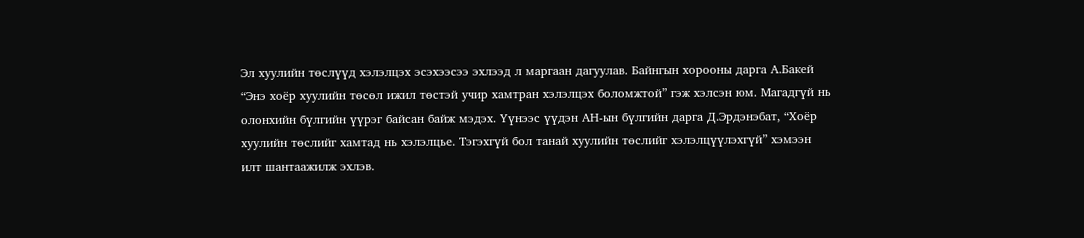Эл хуулийн төслүүд хэлэлцэх эсэхээсээ эхлээд л маргаан дагуулав. Байнгын хорооны дарга А.Бакей “Энэ хоёр хуулийн төсөл ижил төстэй учир хамтран хэлэлцэх боломжтой” гэж хэлсэн юм. Магадгүй нь олонхийн бүлгийн үүрэг байсан байж мэдэх. Үүнээс үүдэн АН-ын бүлгийн дарга Д.Эрдэнэбат, “Хоёр хуулийн төслийг хамтад нь хэлэлцье. Тэгэхгүй бол танай хуулийн төслийг хэлэлцүүлэхгүй” хэмээн илт шантаажилж эхлэв.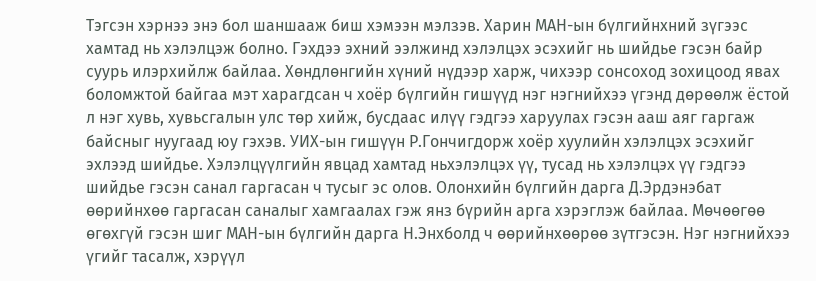Тэгсэн хэрнээ энэ бол шаншааж биш хэмээн мэлзэв. Харин МАН-ын бүлгийнхний зүгээс хамтад нь хэлэлцэж болно. Гэхдээ эхний ээлжинд хэлэлцэх эсэхийг нь шийдье гэсэн байр суурь илэрхийлж байлаа. Хөндлөнгийн хүний нүдээр харж, чихээр сонсоход зохицоод явах боломжтой байгаа мэт харагдсан ч хоёр бүлгийн гишүүд нэг нэгнийхээ үгэнд дөрөөлж ёстой л нэг хувь, хувьсгалын улс төр хийж, бусдаас илүү гэдгээ харуулах гэсэн ааш аяг гаргаж байсныг нуугаад юу гэхэв. УИХ-ын гишүүн Р.Гончигдорж хоёр хуулийн хэлэлцэх эсэхийг эхлээд шийдье. Хэлэлцүүлгийн явцад хамтад ньхэлэлцэх үү, тусад нь хэлэлцэх үү гэдгээ шийдье гэсэн санал гаргасан ч тусыг эс олов. Олонхийн бүлгийн дарга Д.Эрдэнэбат өөрийнхөө гаргасан саналыг хамгаалах гэж янз бүрийн арга хэрэглэж байлаа. Мөчөөгөө өгөхгүй гэсэн шиг МАН-ын бүлгийн дарга Н.Энхболд ч өөрийнхөөрөө зүтгэсэн. Нэг нэгнийхээ үгийг тасалж, хэрүүл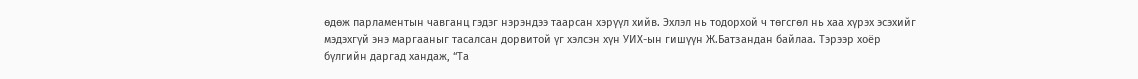өдөж парламентын чавганц гэдэг нэрэндээ таарсан хэрүүл хийв. Эхлэл нь тодорхой ч төгсгөл нь хаа хүрэх эсэхийг мэдэхгүй энэ маргааныг тасалсан дорвитой үг хэлсэн хүн УИХ-ын гишүүн Ж.Батзандан байлаа. Тэрээр хоёр бүлгийн даргад хандаж, “Та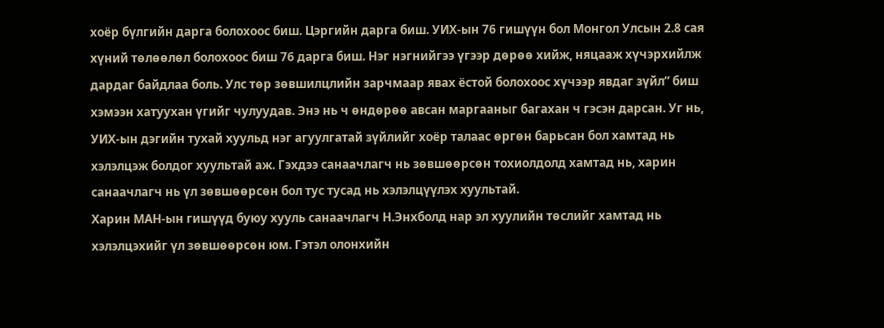хоёр бүлгийн дарга болохоос биш. Цэргийн дарга биш. УИХ-ын 76 гишүүн бол Монгол Улсын 2.8 сая хүний төлөөлөл болохоос биш 76 дарга биш. Нэг нэгнийгээ үгээр дөрөө хийж, няцааж хүчэрхийлж дардаг байдлаа боль. Улс төр зөвшилцлийн зарчмаар явах ёстой болохоос хүчээр явдаг зүйл” биш хэмээн хатуухан үгийг чулуудав. Энэ нь ч өндөрөө авсан маргааныг багахан ч гэсэн дарсан. Уг нь, УИХ-ын дэгийн тухай хуульд нэг агуулгатай зүйлийг хоёр талаас өргөн барьсан бол хамтад нь хэлэлцэж болдог хуультай аж. Гэхдээ санаачлагч нь зөвшөөрсөн тохиолдолд хамтад нь, харин санаачлагч нь үл зөвшөөрсөн бол тус тусад нь хэлэлцүүлэх хуультай.
Харин МАН-ын гишүүд буюу хууль санаачлагч Н.Энхболд нар эл хуулийн төслийг хамтад нь хэлэлцэхийг үл зөвшөөрсөн юм. Гэтэл олонхийн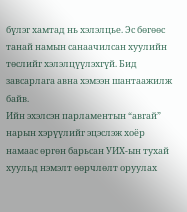бүлэг хамтад нь хэлэлцье. Эс бөгөөс танай намын санаачилсан хуулийн төслийг хэлэлцүүлэхгүй. Бид завсарлага авна хэмээн шантаажилж байв.
Ийн эхэлсэн парламентын “авгай” нарын хэрүүлийг эцэслэж хоёр намаас өргөн барьсан УИХ-ын тухай хуульд нэмэлт өөрчлөлт оруулах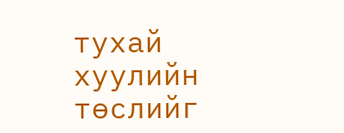тухай хуулийн төслийг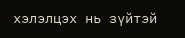хэлэлцэх нь зүйтэй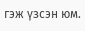гэж үзсэн юм.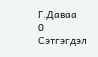Г.Даваа
0 Сэтгэгдэл